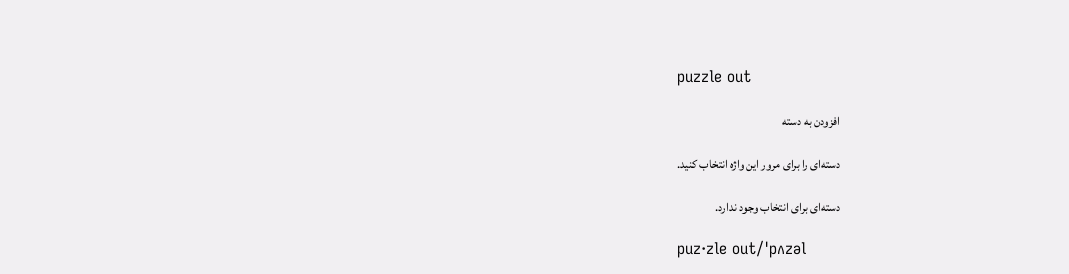puzzle out

افزودن به دسته

دسته‌ای را برای مرور این واژه انتخاب کنید.

دسته‌ای برای انتخاب وجود ندارد.

puz·zle out/ˈpʌzəl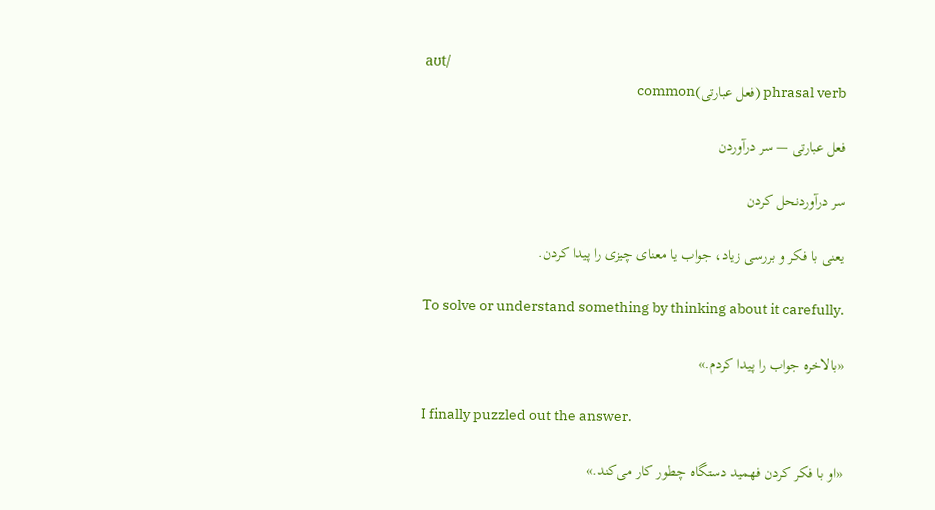aʊt/
phrasal verb (فعل عبارتی)common

فعل عبارتی — سر درآوردن

سر درآوردنحل کردن

یعنی با فکر و بررسی زیاد، جواب یا معنای چیزی را پیدا کردن.

To solve or understand something by thinking about it carefully.

«بالاخره جواب را پیدا کردم.»

I finally puzzled out the answer.

«او با فکر کردن فهمید دستگاه چطور کار می‌کند.»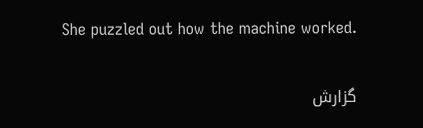She puzzled out how the machine worked.

گزارش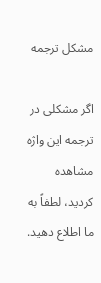مشکل ترجمه

اگر مشکلی در ترجمه این واژه مشاهده کردید، لطفاً به ما اطلاع دهید.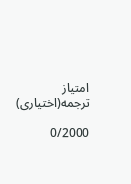امتیاز ترجمه(اختیاری)

0/2000